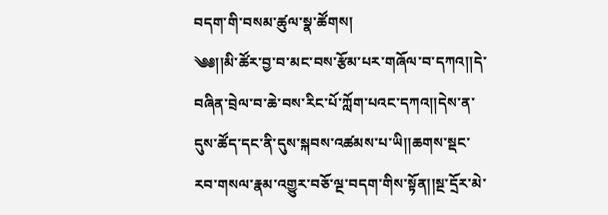བདག་གི་བསམ་ཚུལ་སྣ་ཚོགས།
༄༅།།མི་ཚོར་བྱ་བ་མང་བས་རྩོམ་པར་གཞོལ་བ་དཀའ།།དེ་བཞིན་བྲེལ་བ་ཆེ་བས་རིང་པོ་ཀློག་པའང་དཀའ།།དེས་ན་དུས་ཚོད་དང་ནི་དུས་སྐབས་འཚམས་པ་ཡི།།ཆགས་སྡང་རབ་གསལ་རྣམ་འགྱུར་བཅོ་ལྔ་བདག་གིས་སྟོན།།སྔ་དྲོར་མེ་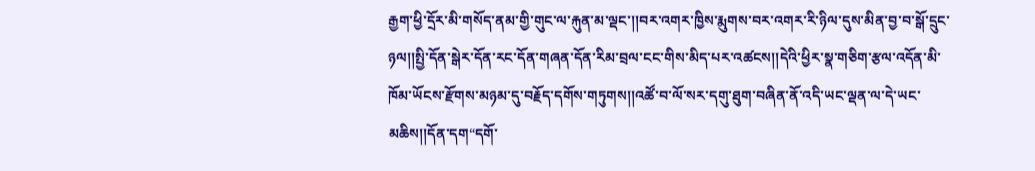རྒྱག་ཕྱི་དྲོར་མི་གསོད་ནམ་གྱི་གུང་ལ་རྐུན་མ་ལྡང་།།བར་འགར་ཁྱིས་རྨུགས་བར་འགར་རི་ཉིལ་དུས་མིན་བྱ་བ་སྒོ་དྲུང་ཉལ།།སྤྱི་དོན་སྒེར་དོན་རང་དོན་གཞན་དོན་རིམ་བྲལ་ངང་གིས་མིད་པར་འཚངས།།དེའི་ཕྱིར་སྣ་གཅིག་རྩལ་འདོན་མི་ཁོམ་ཡོངས་རྫོགས་མཉམ་དུ་བརྗོད་དགོས་གཏུགས།།འཚོ་བ་ལོ་སར་དགུ་ཐུག་བཞིན་ནོ་འདི་ཡང་ལྡན་ལ་དེ་ཡང་མཆིས།།དོན་དག“དགོ་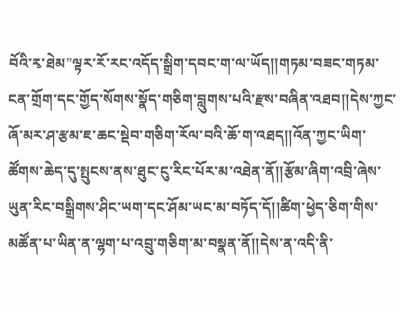བོའི་རྭ་ཐེམ”ལྟར་རོ་རང་འདོད་སྒྲིག་དབང་ག་ལ་ཡོད།།གཏམ་བཟང་གཏམ་ངན་གྲོག་དང་གྱོད་སོགས་སྣོད་གཅིག་བླུགས་པའི་རྫས་བཞིན་འཐབ།།དེས་ཀྱང་ཞོ་མར་ཤ་རྩམ་ཇ་ཆང་སྡེབ་གཅིག་རོལ་བའི་ཆོ་ག་འཐད།།འོན་ཀྱང་ཡིག་ཚོགས་ཆེད་དུ་སྤུངས་ནས་ཐུང་ངུ་རིང་པོར་མ་འཐེན་ནོ།།རྩོམ་ཞིག་འབྲི་ཞེས་ཡུན་རིང་བསྒྲིགས་ཤིང་ཡག་དང་ཤོམ་ཡང་མ་བཏོད་དོ།།ཚིག་ཕྱེད་ཅིག་གིས་མཚོན་པ་ཡིན་ན་ལྷག་པ་འབྲུ་གཅིག་མ་བསྣན་ནོ།།དེས་ན་འདི་ནི་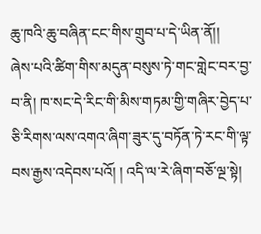ཆུ་ཁའི་ཆུ་བཞིན་ངང་གིས་གྲུབ་པ་དེ་ཡིན་ནོ།།
ཞེས་པའི་ཚིག་གིས་མདུན་བསུས་ཏེ་གང་གླེང་བར་བྱ་བ་ནི། ཁ་སང་དེ་རིང་གི་མིས་གཏམ་གྱི་གཞིར་བྱེད་པ་ཅི་རིགས་ལས་འགའ་ཞིག་ཟུར་དུ་བཏོན་ཏེ་རང་གི་ལྟ་བས་རྒྱས་འདེབས་པའོ། ། འདི་ལ་རེ་ཞིག་བཅོ་ལྔ་སྟེ།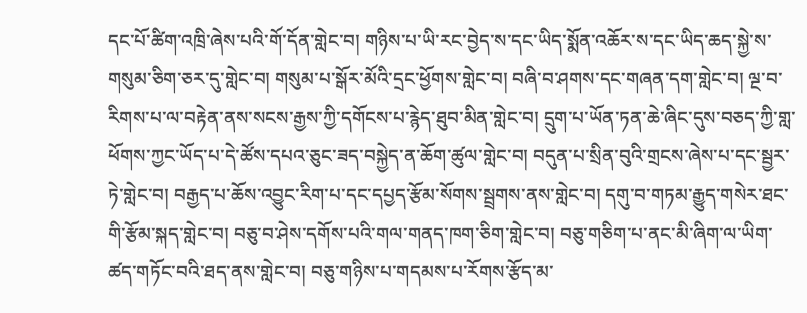དང་པོ་ཚིག་འཁྲི་ཞེས་པའི་གོ་དོན་གླེང་བ། གཉིས་པ་ཡི་རང་བྱེད་ས་དང་ཡིད་སྨོན་འཆོར་ས་དང་ཡིད་ཆད་སྐྱེ་ས་གསུམ་ཅིག་ཅར་དུ་གླེང་བ། གསུམ་པ་སྒོར་མོའི་དྲང་ཕྱོགས་གླེང་བ། བཞི་བ་ཤགས་དང་གཞན་དག་གླེང་བ། ལྔ་བ་རིགས་པ་ལ་བརྟེན་ནས་སངས་རྒྱས་ཀྱི་དགོངས་པ་རྙེད་ཐུབ་མིན་གླེང་བ། དྲུག་པ་ཡོན་ཏན་ཆེ་ཞིང་དུས་བཅད་ཀྱི་གླ་ཕོགས་ཀྱང་ཡོད་པ་དེ་ཚོས་དཔའ་ཅུང་ཟད་བསྐྱེད་ན་ཆོག་ཚུལ་གླེང་བ། བདུན་པ་སྲིན་བུའི་གྲངས་ཞེས་པ་དང་སྦྱར་ཏེ་གླེང་བ། བརྒྱད་པ་ཆོས་འབྱུང་རིག་པ་དང་དཔྱད་རྩོམ་སོགས་སྦྲགས་ནས་གླེང་བ། དགུ་བ་གཏམ་རྒྱུད་གསེར་ཐང་གི་རྩོམ་སྐད་གླེང་བ། བཅུ་བ་ཤེས་དགོས་པའི་གལ་གནད་ཁག་ཅིག་གླེང་བ། བཅུ་གཅིག་པ་ནང་མི་ཞིག་ལ་ཡིག་ཚད་གཏོང་བའི་ཐད་ནས་གླེང་བ། བཅུ་གཉིས་པ་གདམས་པ་རོགས་རྩོད་མ་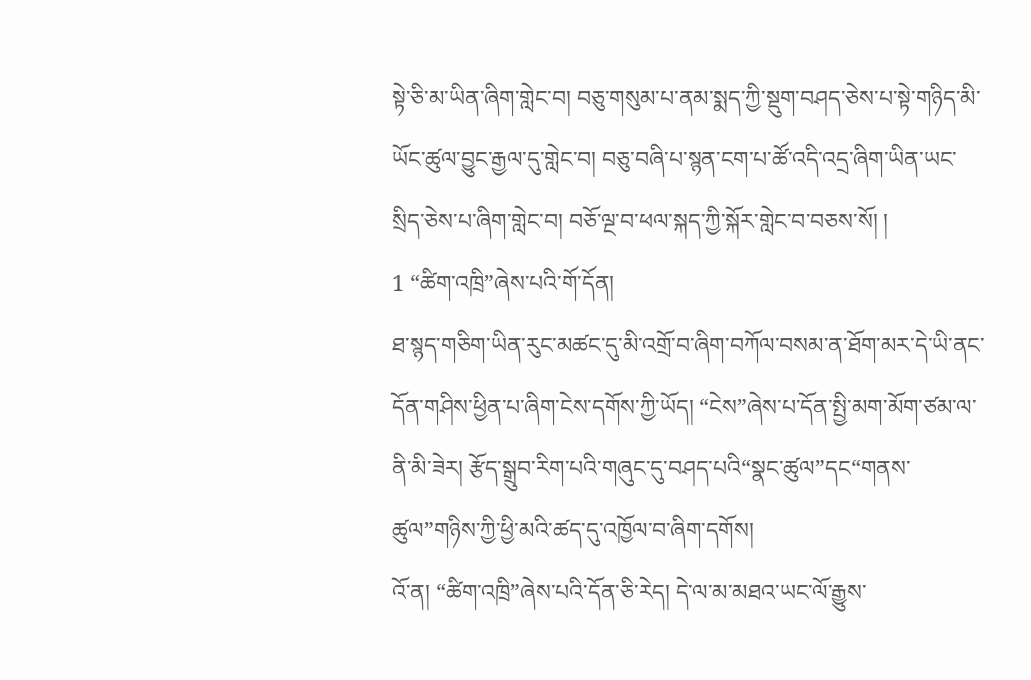སྟེ་ཅི་མ་ཡིན་ཞིག་གླེང་བ། བཅུ་གསུམ་པ་ནམ་སྨད་ཀྱི་སྡུག་བཤད་ཅེས་པ་སྟེ་གཉིད་མི་ཡོང་ཚུལ་བྱུང་རྒྱལ་དུ་གླེང་བ། བཅུ་བཞི་པ་སྙན་ངག་པ་ཚོ་འདི་འདྲ་ཞིག་ཡིན་ཡང་སྲིད་ཅེས་པ་ཞིག་གླེང་བ། བཅོ་ལྔ་བ་ཕལ་སྐད་ཀྱི་སྐོར་གླེང་བ་བཅས་སོ། །
1 “ཚིག་འཁྲི”ཞེས་པའི་གོ་དོན།
ཐ་སྙད་གཅིག་ཡིན་རུང་མཚང་དུ་མི་འགྲོ་བ་ཞིག་བཀོལ་བསམ་ན་ཐོག་མར་དེ་ཡི་ནང་དོན་གཤིས་ཕྱིན་པ་ཞིག་ངེས་དགོས་ཀྱི་ཡོད། “ངེས”ཞེས་པ་དོན་སྤྱི་མག་མོག་ཙམ་ལ་ནི་མི་ཟེར། རྩོད་སྒྲུབ་རིག་པའི་གཞུང་དུ་བཤད་པའི“སྣང་ཚུལ”དང“གནས་ཚུལ”གཉིས་ཀྱི་ཕྱི་མའི་ཚད་དུ་འཁྱོལ་བ་ཞིག་དགོས།
འོ་ན། “ཚིག་འཁྲི”ཞེས་པའི་དོན་ཅི་རེད། དེ་ལ་མ་མཐའ་ཡང་ལོ་རྒྱུས་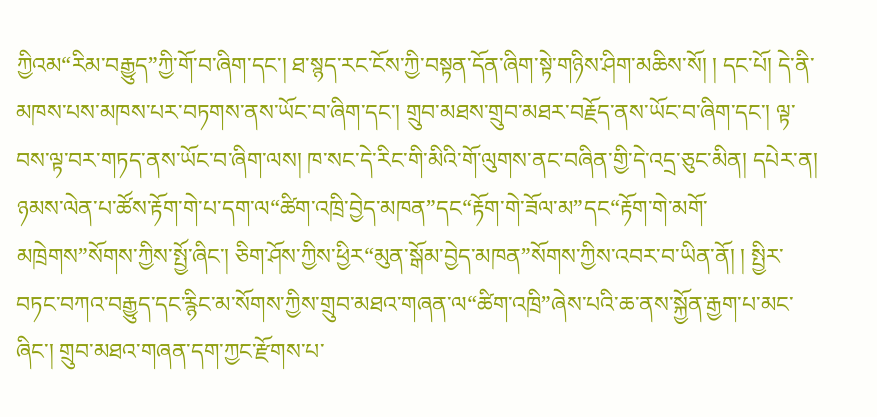ཀྱིའམ“རིམ་བརྒྱུད”ཀྱི་གོ་བ་ཞིག་དང་། ཐ་སྙད་རང་ངོས་ཀྱི་བསྟན་དོན་ཞིག་སྟེ་གཉིས་ཤིག་མཆིས་སོ། ། དང་པོ། དེ་ནི་མཁས་པས་མཁས་པར་བཏགས་ནས་ཡོང་བ་ཞིག་དང་། གྲུབ་མཐས་གྲུབ་མཐར་བརྗོད་ནས་ཡོང་བ་ཞིག་དང་། ལྟ་བས་ལྟ་བར་གཏད་ནས་ཡོང་བ་ཞིག་ལས། ཁ་སང་དེ་རིང་གི་མིའི་གོ་ལུགས་ནང་བཞིན་གྱི་དེ་འདྲ་ཅུང་མིན། དཔེར་ན། ཉམས་ལེན་པ་ཚོས་རྟོག་གེ་པ་དག་ལ“ཚིག་འཁྲི་བྱེད་མཁན”དང“རྟོག་གེ་ཟོལ་མ”དང“རྟོག་གེ་མགོ་མཁྲེགས”སོགས་ཀྱིས་སྤྱོ་ཞིང་། ཅིག་ཤོས་ཀྱིས་ཕྱིར“མུན་སྒོམ་བྱེད་མཁན”སོགས་ཀྱིས་འབར་བ་ཡིན་ནོ། ། སྤྱིར་བཏང་བཀའ་བརྒྱུད་དང་རྙིང་མ་སོགས་ཀྱིས་གྲུབ་མཐའ་གཞན་ལ“ཚིག་འཁྲི”ཞེས་པའི་ཆ་ནས་སྐྱོན་རྒྱག་པ་མང་ཞིང་། གྲུབ་མཐའ་གཞན་དག་ཀྱང་རྫོགས་པ་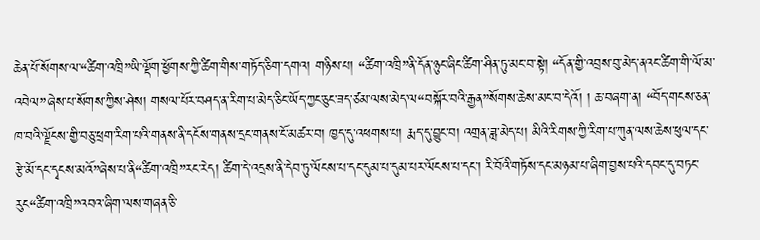ཆེན་པོ་སོགས་ལ་“ཚིག་འཁྲི”ཡི་ལྡོག་ཕྱོགས་ཀྱི་ཚིག་གིས་གཏོད་ཅིག་དགའ། གཉིས་པ། “ཚིག་འཁྲི”ནི་དོན་ཉུང་ཞིང་ཚིག་ཤིན་ཏུ་མང་བ་སྟེ། “དོན་གྱི་འབྲས་བུ་མེད་ནའང་ཚིག་གི་ལོ་མ་འབེལ”ཞེས་པ་སོགས་ཀྱིས་ཤེས། གསལ་པོར་བཤད་ན་རིག་པ་མེད་ཅིང་ཡོད་ཀྱང་ཅུང་ཟད་ཙམ་ལས་མེད་ལ“བསྐོར་བའི་རྒྱན”སོགས་ཆེས་མང་བ་དེའོ། ། ཆ་བཞག་ན། “བོད་གངས་ཅན་ཁ་བའི་ལྗོངས་གྱི་བཅུ་ཕྲག་རིག་པའི་གནས་ནི་དངོས་གནས་དྲང་གནས་ངོ་མཚར་བ། ཁྱད་དུ་འཕགས་པ། རྨད་དུ་བྱུང་བ། འགྲན་ཟླ་མེད་པ། མིའི་རིགས་ཀྱི་རིག་པ་ཀུན་ལས་ཆེས་ཕུལ་དང་རྩེ་མོ་དང་དྭངས་མའོ”ཞེས་པ་ནི“ཚིག་འཁྲི”རང་རེད། ཚིག་དེ་འདྲས་ནི་དེབ་ཏུ་ལོངས་པ་དང་དུམ་པ་དུམ་པར་ལོངས་པ་དང་། རི་བོའི་གཏོས་དང་མཉམ་པ་ཞིག་བྱས་པའི་དབང་དུ་བཏང་རུང“ཚིག་འཁྲི”འབའ་ཞིག་ལས་གཞན་ཅི་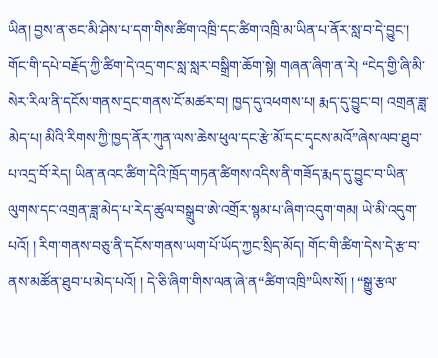ཡིན། བྱས་ན་ཅང་མི་ཤེས་པ་དག་གིས་ཚིག་འཁྲི་དང་ཚིག་འཁྲི་མ་ཡིན་པ་ནོར་སླ་བ་དེ་བྱུང་། གོང་གི་དཔེ་བརྗོད་ཀྱི་ཚིག་དེ་འདྲ་གང་སླ་སླར་བསྒྲིག་ཆོག་སྟེ། གཞན་ཞིག་ན་རེ། “ངེད་གྱི་ཞི་མི་སེར་རིལ་ནི་དངོས་གནས་དྲང་གནས་ངོ་མཚར་བ། ཁྱད་དུ་འཕགས་པ། རྨད་དུ་བྱུང་བ། འགྲན་ཟླ་མེད་པ། མིའི་རིགས་ཀྱི་ཁྱད་ནོར་ཀུན་ལས་ཆེས་ཕུལ་དང་རྩེ་མོ་དང་དྭངས་མའོ”ཞེས་ལབ་ཐུབ་པ་འདྲ་བོ་རེད། ཡིན་ནའང་ཚིག་དེའི་ཁྲོད་གཏན་ཚིགས་འདིས་ནི་གཟོད་རྨད་དུ་བྱུང་བ་ཡིན་ལུགས་དང་འགྲན་ཟླ་མེད་པ་རེད་ཚུལ་བསྒྲུབ་ཨེ་འགྲོར་སྙམ་པ་ཞིག་འདུག་གམ། ཡེ་མི་འདུག་པའོ། ། རིག་གནས་བཅུ་ནི་དངོས་གནས་ཡག་པོ་ཡོད་ཀྱང་སྲིད་མོད། གོང་གི་ཚིག་དེས་དེ་རྩ་བ་ནས་མཚོན་ཐུབ་པ་མེད་པའོ། ། དེ་ཅི་ཞིག་གིས་ལན་ཞེ་ན“ཚིག་འཁྲི”ཡིས་སོ། ། “སྒྱུ་རྩལ་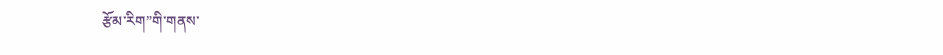རྩོམ་རིག”གི་གནས་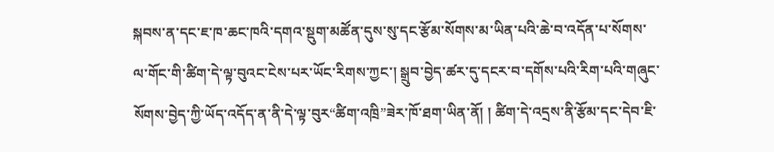སྐབས་ན་དང་ཇ་ཁ་ཆང་ཁའི་དགའ་སྡུག་མཚོན་དུས་སུ་དང་རྩོམ་སོགས་མ་ཡིན་པའི་ཆེ་བ་འདོན་པ་སོགས་ལ་གོང་གི་ཚིག་དེ་ལྟ་བུའང་ངེས་པར་ཡོང་རིགས་ཀྱང་། སྒྲུབ་བྱེད་ཚར་དུ་དངར་བ་དགོས་པའི་རིག་པའི་གཞུང་སོགས་བྱེད་ཀྱི་ཡོད་འདོད་ན་ནི་དེ་ལྟ་བུར“ཚིག་འཁྲི”ཟེར་ཁོ་ཐག་ཡིན་ནོ། ། ཚིག་དེ་འདྲས་ནི་རྩོམ་དང་དེབ་ཇི་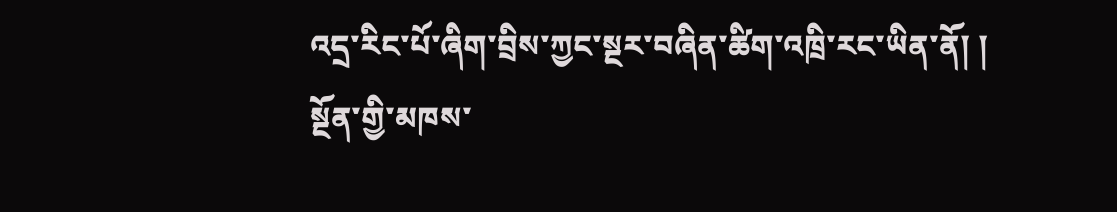འདྲ་རིང་པོ་ཞིག་བྲིས་ཀྱང་སྔར་བཞིན་ཚིག་འཁྲི་རང་ཡིན་ནོ། །
སྔོན་གྱི་མཁས་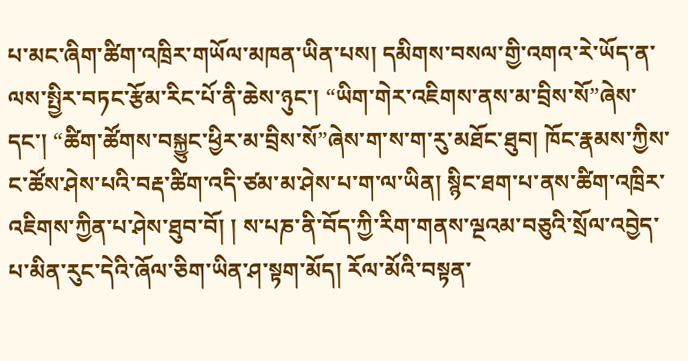པ་མང་ཞིག་ཚིག་འཁྲིར་གཡོལ་མཁན་ཡིན་པས། དམིགས་བསལ་གྱི་འགའ་རེ་ཡོད་ན་ལས་སྤྱིར་བཏང་རྩོམ་རིང་པོ་ནི་ཆེས་ཉུང་། “ཡིག་གེར་འཇིགས་ནས་མ་བྲིས་སོ”ཞེས་དང་། “ཚིག་ཚོགས་བསྐྱུང་ཕྱིར་མ་བྲིས་སོ”ཞེས་ག་ས་ག་རུ་མཐོང་ཐུབ། ཁོང་རྣམས་ཀྱིས་ང་ཚོས་ཤེས་པའི་བརྡ་ཚིག་འདི་ཙམ་མ་ཤེས་པ་ག་ལ་ཡིན། སྙིང་ཐག་པ་ནས་ཚིག་འཁྲིར་འཇིགས་ཀྱིན་པ་ཤེས་ཐུབ་བོ། ། ས་པཎ་ནི་བོད་ཀྱི་རིག་གནས་ལྔའམ་བཅུའི་སྲོལ་འབྱེད་པ་མིན་རུང་དེའི་ཞོལ་ཅིག་ཡིན་ཤ་སྟག་མོད། རོལ་མོའི་བསྟན་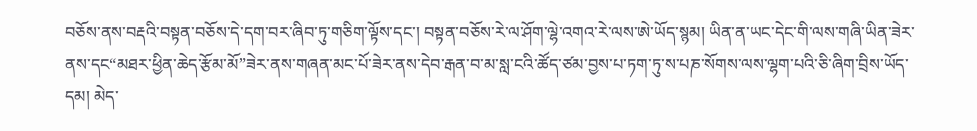བཅོས་ནས་བརྡའི་བསྟན་བཅོས་དེ་དག་བར་ཞིབ་ཏུ་གཅིག་ལྟོས་དང་། བསྟན་བཅོས་རེ་ལ་ཤོག་ལྷེ་འགའ་རེ་ལས་ཨེ་ཡོད་སྙམ། ཡིན་ན་ཡང་དེང་གི་ལས་གཞི་ཡིན་ཟེར་ནས་དང“མཐར་ཕྱིན་ཆེད་རྩོམ་མོ”ཟེར་ནས་གཞན་མང་པོ་ཟེར་ནས་དེབ་རྒན་བ་མ་སླ་ངའི་ཚོད་ཙམ་བྱས་པ་ཏག་ཏུ་ས་པཎ་སོགས་ལས་ལྷག་པའི་ཅི་ཞིག་བྲིས་ཡོད་དམ། མེད་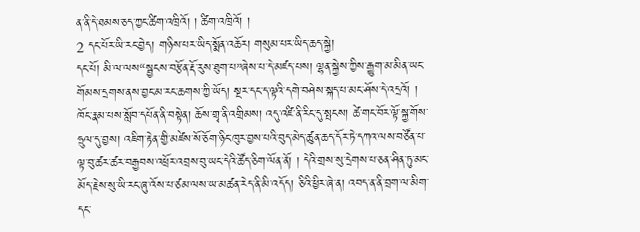ན་ནི་དེ་ཐམས་ཅད་ཀྱང་ཚིག་འཁྲིའོ། ། ཚིག་འཁྲིའོ། །
2 དང་པོར་ཡི་རང་བྱེད། གཉིས་པར་ཡིད་སྨོན་འཆོར། གསུམ་པར་ཡིད་ཆད་སྐྱེ།
དང་པོ། མི་ལ་ལས“སྦྱངས་བརྩོན་རྡོ་རུས་ཐུག་པ”ཞེས་པ་དེ་མཛད་པས། ལྷན་སྐྱེས་ཀྱིས་རྒྱུག་མ་མིན་ཡང་གོམས་དྲགས་ནས་བྱང་མ་རང་ཆགས་ཀྱི་ཡོད། སྔར་དང་ད་ལྟའི་དགེ་བཤེས་སྐད་པ་མང་ཤོས་དེ་འདྲའོ། ། ཁོང་རྣམ་པས་སློབ་དཔོན་ནི་བསྟེན། ཆོས་གྲྭ་ནི་འགྲིམས། འདུ་འཛི་ནི་རིང་དུ་སྤངས། ཚེ་གང་བོར་ལྟོ་སྐྱ་གོས་ཧྲུལ་དུ་བྱས། འཇིག་རྟེན་གྱི་མཛེས་སོ་ཅོག་ཉིང་ཁུར་བྱས་པའི་བུད་མེད་ཚུན་ཆད་དོར་ཏེ་དཀའ་ལས་བཙོན་པ་ལྟ་བུ་ཚར་ཚར་བརྒྱབས་འཕྲོར་འབྲས་བུ་ཡང་དེའི་ཚོད་ཅིག་ལོན་ནོ། ། དེའི་གྲས་སུ་དྲེགས་པ་ཅན་ཤིན་ཏུ་མང་མོད་རྗེས་སུ་ཡི་རང་ཞུ་འོས་པ་ཙམ་ལས་ཡ་མཚན་རེད་ནི་མི་འདོད། ཅིའི་ཕྱིར་ཞེ་ན། འབད་ན་ནི་བྲག་ལ་མིག་དང་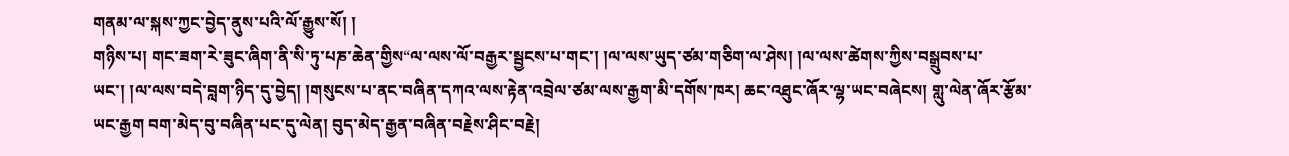གནམ་ལ་སྐས་ཀྱང་བྱེད་ནུས་པའི་ལོ་རྒྱུས་སོ། །
གཉིས་པ། གང་ཟག་རེ་ཟུང་ཞིག་ནི་སི་ཏུ་པཎ་ཆེན་གྱིས“ལ་ལས་ལོ་བརྒྱར་སྦྱངས་པ་གང་། །ལ་ལས་ཡུད་ཙམ་གཅིག་ལ་ཤེས། །ལ་ལས་ཚེགས་ཀྱིས་བསྒྲུབས་པ་ཡང་། །ལ་ལས་བདེ་བླག་ཉིད་དུ་བྱེད། །གསུངས་པ་ནང་བཞིན་དཀའ་ལས་རྟེན་འབྲེལ་ཙམ་ལས་རྒྱག་མི་དགོས་ཁར། ཆང་འཐུང་ཞོར་ལྷ་ཡང་བཞེངས། གླུ་ལེན་ཞོར་རྩོམ་ཡང་རྒྱག བག་མེད་བུ་བཞིན་པང་དུ་ལེན། བུད་མེད་རྒྱན་བཞིན་བརྗེས་ཤིང་བརྗེ།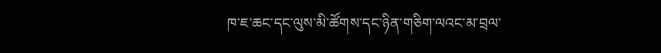ཁ་ཇ་ཆང་དང་ལུས་མི་ཚོགས་དང་ཉིན་གཅིག་ལའང་མ་བྲལ་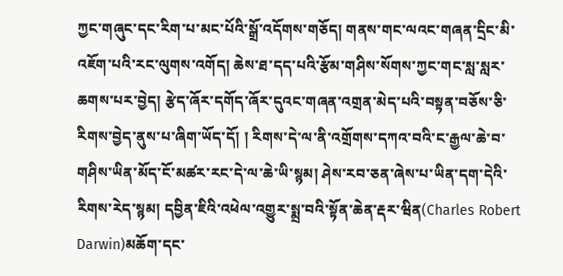ཀྱང་གཞུང་དང་རིག་པ་མང་པོའི་སྒྲོ་འདོགས་གཅོད། གནས་གང་ལའང་གཞན་དྲིང་མི་འཇོག་པའི་རང་ལུགས་འགོད། ཆེས་ཐ་དད་པའི་རྩོམ་གཤིས་སོགས་ཀྱང་གང་སླ་སླར་ཆགས་པར་བྱེད། རྩེད་ཞོར་དགོད་ཞོར་དུའང་གཞན་འགྲན་མེད་པའི་བསྟན་བཅོས་ཅི་རིགས་བྱེད་ནུས་པ་ཞིག་ཡོད་དོ། ། རིགས་དེ་ལ་ནི་འགྲོགས་དཀའ་བའི་ང་རྒྱལ་ཆེ་བ་གཤིས་ཡིན་མོད་ངོ་མཚར་རང་དེ་ལ་ཆེ་ཡི་སྙམ། ཤེས་རབ་ཅན་ཞེས་པ་ཡིན་དག་དེའི་རིགས་རེད་སྙམ། དབྱིན་ཇིའི་འཕེལ་འགྱུར་སྨྲ་བའི་སྟོན་ཆེན་རྡར་ཝིན(Charles Robert Darwin)མཆོག་དང་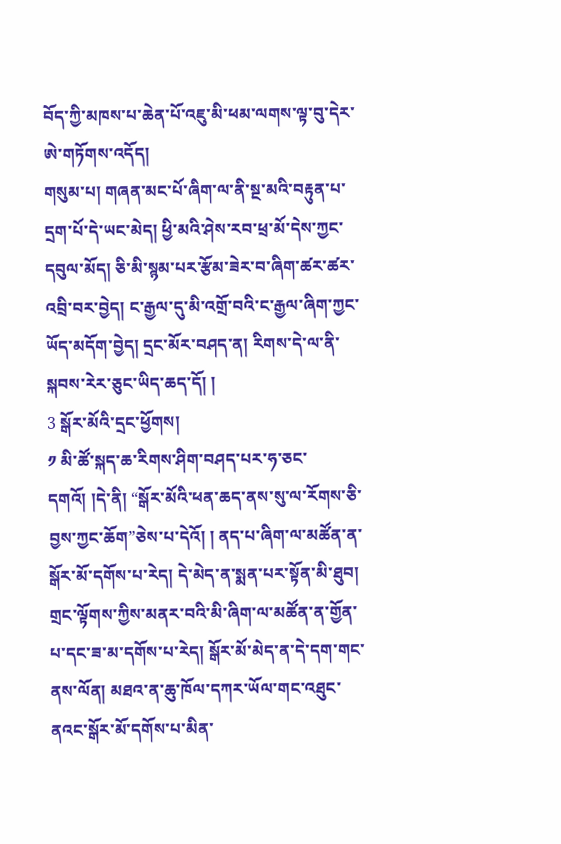བོད་ཀྱི་མཁས་པ་ཆེན་པོ་འཇུ་མི་ཕམ་ལགས་ལྟ་བུ་དེར་ཨེ་གཏོགས་འདོད།
གསུམ་པ། གཞན་མང་པོ་ཞིག་ལ་ནི་སྔ་མའི་བརྟུན་པ་དྲག་པོ་དེ་ཡང་མེད། ཕྱི་མའི་ཤེས་རབ་ཕྲ་མོ་དེས་ཀྱང་དབུལ་མོད། ཅི་མི་སྙམ་པར་རྩོམ་ཟེར་བ་ཞིག་ཚར་ཚར་འབྲི་བར་བྱེད། ང་རྒྱལ་དུ་མི་འགྲོ་བའི་ང་རྒྱལ་ཞིག་ཀྱང་ཡོད་མདོག་བྱེད། དྲང་མོར་བཤད་ན། རིགས་དེ་ལ་ནི་སྐབས་རེར་ཅུང་ཡིད་ཆད་དོ། །
3 སྒོར་མོའི་དྲང་ཕྱོགས།
༡ མི་ཚོ་སྐད་ཆ་རིགས་ཤིག་བཤད་པར་ཧ་ཅང་དགའོ། །དེ་ནི། “སྒོར་མོའི་ཕན་ཆད་ནས་སུ་ལ་རོགས་ཅི་བྱས་ཀྱང་ཆོག”ཅེས་པ་དེའོ། ། ནད་པ་ཞིག་ལ་མཚོན་ན་སྒོར་མོ་དགོས་པ་རེད། དེ་མེད་ན་སྨན་པར་སྟོན་མི་ཐུབ། གྲང་ལྟོགས་ཀྱིས་མནར་བའི་མི་ཞིག་ལ་མཚོན་ན་གྱོན་པ་དང་ཟ་མ་དགོས་པ་རེད། སྒོར་མོ་མེད་ན་དེ་དག་གང་ནས་ལོན། མཐའ་ན་ཆུ་ཁོལ་དཀར་ཡོལ་གང་འཐུང་ནའང་སྒོར་མོ་དགོས་པ་མིན་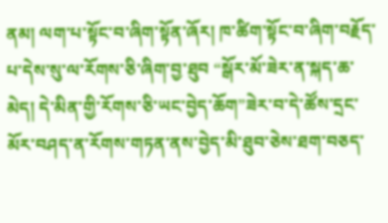ནམ། ལག་པ་སྟོང་བ་ཞིག་སྟོན་ཞོར། ཁ་ཚིག་སྟོང་བ་ཞིག་བརྗོད་པ་དེས་སུ་ལ་རོགས་ཅི་ཞིག་བྱ་ཐུབ “སྒོར་མོ་ཟེར་ན་སྐད་ཆ་མེད། དེ་མིན་གྱི་རོགས་ཅི་ཡང་བྱེད་ཆོག”ཟེར་བ་དེ་ཚོས་དྲང་མོར་བཤད་ན་རོགས་གཏན་ནས་བྱེད་མི་ཐུབ་ཅེས་ཐག་བཅད་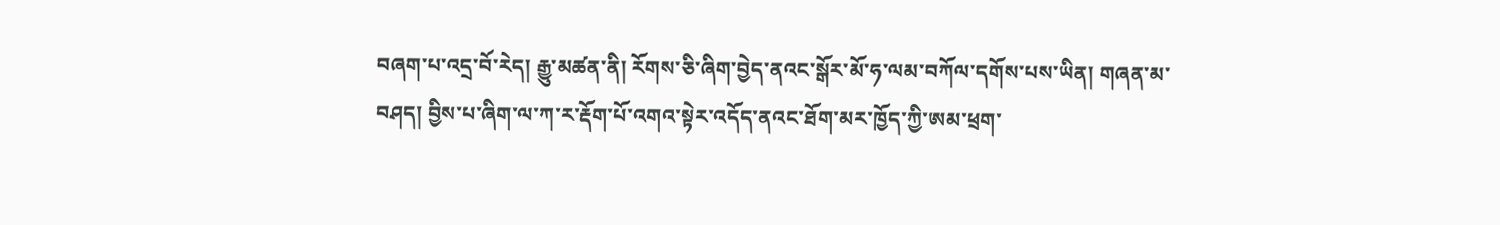བཞག་པ་འདྲ་བོ་རེད། རྒྱུ་མཚན་ནི། རོགས་ཅི་ཞིག་བྱེད་ནའང་སྒོར་མོ་ཧ་ལམ་བཀོལ་དགོས་པས་ཡིན། གཞན་མ་བཤད། བྱིས་པ་ཞིག་ལ་ཀ་ར་རྡོག་པོ་འགའ་སྟེར་འདོད་ནའང་ཐོག་མར་ཁྱོད་ཀྱི་ཨམ་ཕྲག་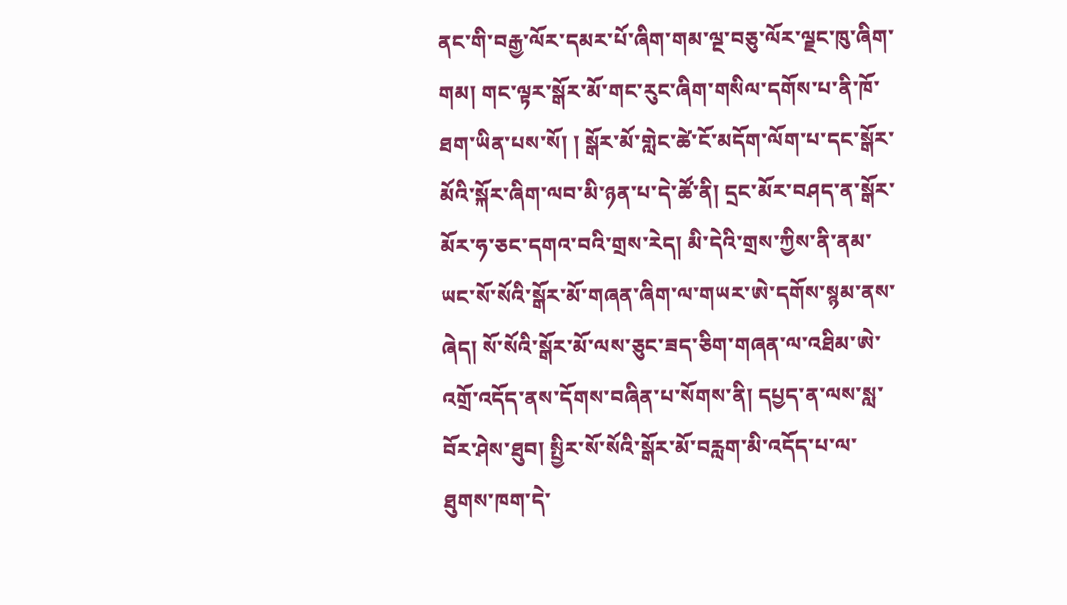ནང་གི་བརྒྱ་ལོར་དམར་པོ་ཞིག་གམ་ལྔ་བཅུ་ལོར་ལྗང་ཁུ་ཞིག་གམ། གང་ལྟར་སྒོར་མོ་གང་རུང་ཞིག་གསིལ་དགོས་པ་ནི་ཁོ་ཐག་ཡིན་པས་སོ། ། སྒོར་མོ་གླེང་ཚེ་ངོ་མདོག་ལོག་པ་དང་སྒོར་མོའི་སྐོར་ཞིག་ལབ་མི་ཉན་པ་དེ་ཚོ་ནི། དྲང་མོར་བཤད་ན་སྒོར་མོར་ཧ་ཅང་དགའ་བའི་གྲས་རེད། མི་དེའི་གྲས་ཀྱིས་ནི་ནམ་ཡང་སོ་སོའི་སྒོར་མོ་གཞན་ཞིག་ལ་གཡར་ཨེ་དགོས་སྙམ་ནས་ཞེད། སོ་སོའི་སྒོར་མོ་ལས་ཅུང་ཟད་ཅིག་གཞན་ལ་འཐིམ་ཨེ་འགྲོ་འདོད་ནས་དོགས་བཞིན་པ་སོགས་ནི། དཔྱད་ན་ལས་སླ་བོར་ཤེས་ཐུབ། སྤྱིར་སོ་སོའི་སྒོར་མོ་བརླག་མི་འདོད་པ་ལ་ཐུགས་ཁག་དེ་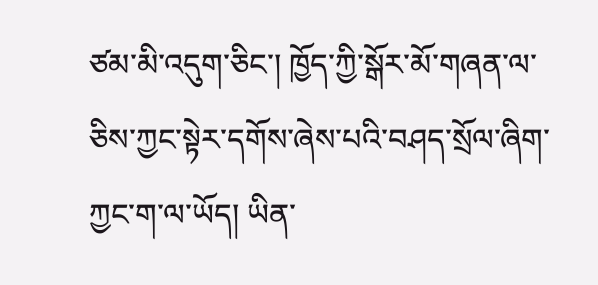ཙམ་མི་འདུག་ཅིང་། ཁྱོད་ཀྱི་སྒོར་མོ་གཞན་ལ་ཅིས་ཀྱང་སྟེར་དགོས་ཞེས་པའི་བཤད་སྲོལ་ཞིག་ཀྱང་ག་ལ་ཡོད། ཡིན་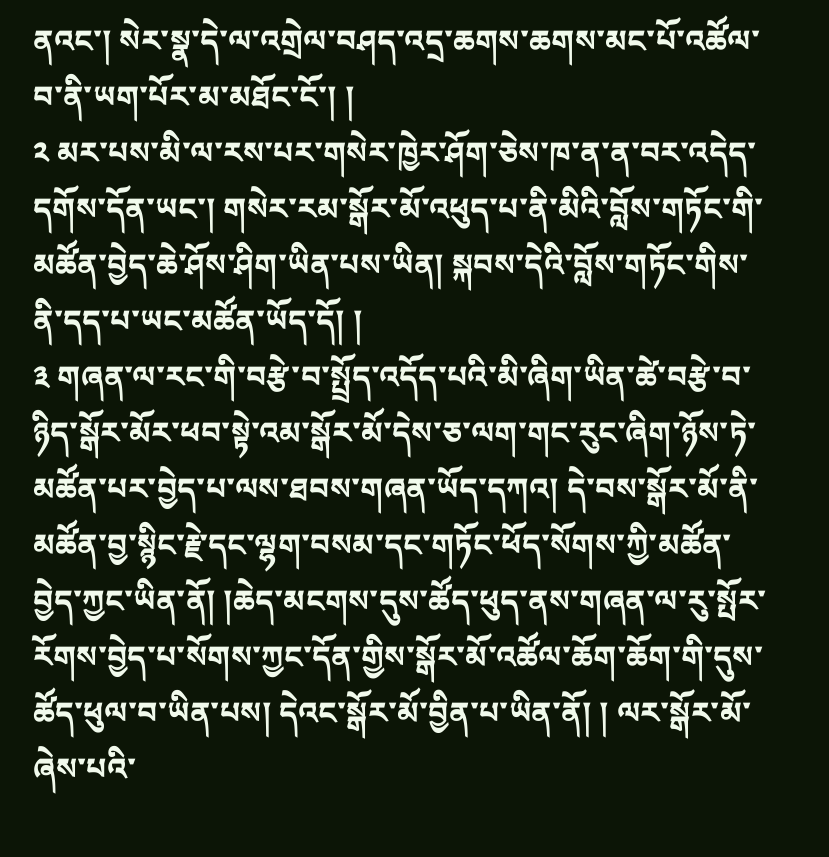ནའང་། སེར་སྣ་དེ་ལ་འགྲེལ་བཤད་འདྲ་ཆགས་ཆགས་མང་པོ་འཚོལ་བ་ནི་ཡག་པོར་མ་མཐོང་ངོ་། །
༢ མར་པས་མི་ལ་རས་པར་གསེར་ཁྱེར་ཤོག་ཅེས་ཁ་ན་ན་བར་འདེད་དགོས་དོན་ཡང་། གསེར་རམ་སྒོར་མོ་འཕུད་པ་ནི་མིའི་བློས་གཏོང་གི་མཚོན་བྱེད་ཆེ་ཤོས་ཤིག་ཡིན་པས་ཡིན། སྐབས་དེའི་བློས་གཏོང་གིས་ནི་དད་པ་ཡང་མཚོན་ཡོད་དོ། །
༣ གཞན་ལ་རང་གི་བརྩེ་བ་སྤྲོད་འདོད་པའི་མི་ཞིག་ཡིན་ཚེ་བརྩེ་བ་ཉིད་སྒོར་མོར་ཕབ་སྟེ་འམ་སྒོར་མོ་དེས་ཅ་ལག་གང་རུང་ཞིག་ཉོས་ཏེ་མཚོན་པར་བྱེད་པ་ལས་ཐབས་གཞན་ཡོད་དཀའ། དེ་བས་སྒོར་མོ་ནི་མཚོན་བྱ་སྙིང་རྗེ་དང་ལྷག་བསམ་དང་གཏོང་ཕོད་སོགས་ཀྱི་མཚོན་བྱེད་ཀྱང་ཡིན་ནོ། །ཆེད་མངགས་དུས་ཚོད་ཕུད་ནས་གཞན་ལ་རུ་སྤོར་རོགས་བྱེད་པ་སོགས་ཀྱང་དོན་གྱིས་སྒོར་མོ་འཚོལ་ཆོག་ཆོག་གི་དུས་ཚོད་ཕུལ་བ་ཡིན་པས། དེའང་སྒོར་མོ་བྱིན་པ་ཡིན་ནོ། ། ལར་སྒོར་མོ་ཞེས་པའི་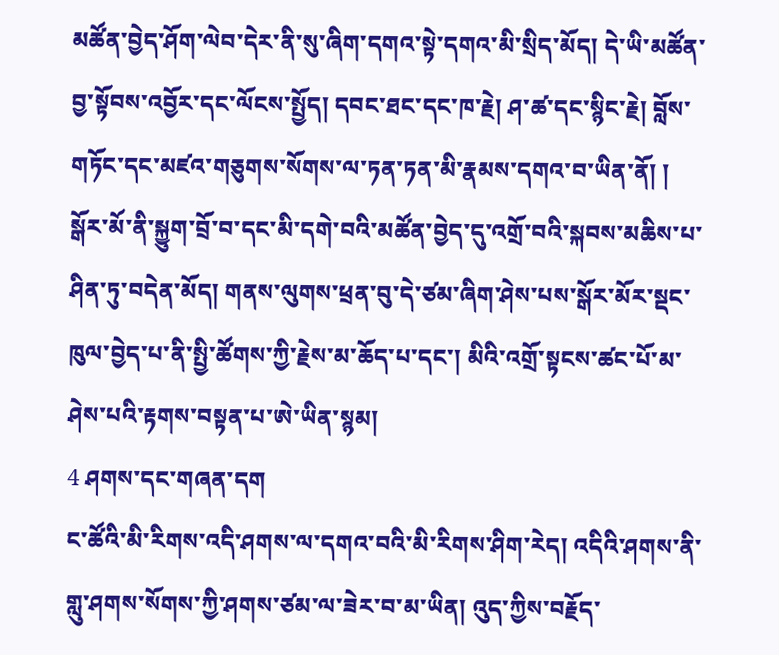མཚོན་བྱེད་ཤོག་ལེབ་དེར་ནི་སུ་ཞིག་དགའ་སྟེ་དགའ་མི་སྲིད་མོད། དེ་ཡི་མཚོན་བྱ་སྟོབས་འབྱོར་དང་ལོངས་སྤྱོད། དབང་ཐང་དང་ཁ་རྗེ། ཤ་ཚ་དང་སྙིང་རྗེ། བློས་གཏོང་དང་མཛའ་གཅུགས་སོགས་ལ་ཏན་ཏན་མི་རྣམས་དགའ་བ་ཡིན་ནོ། ། སྒོར་མོ་ནི་སྐྱུག་བྲོ་བ་དང་མི་དགེ་བའི་མཚོན་བྱེད་དུ་འགྲོ་བའི་སྐབས་མཆིས་པ་ཤིན་ཏུ་བདེན་མོད། གནས་ལུགས་ཕྲན་བུ་དེ་ཙམ་ཞིག་ཤེས་པས་སྒོར་མོར་སྡང་ཁུལ་བྱེད་པ་ནི་སྤྱི་ཚོགས་ཀྱི་རྗེས་མ་ཆོད་པ་དང་། མིའི་འགྲོ་སྟངས་ཚང་པོ་མ་ཤེས་པའི་རྟགས་བསྟན་པ་ཨེ་ཡིན་སྙམ།
4 ཤགས་དང་གཞན་དག
ང་ཚོའི་མི་རིགས་འདི་ཤགས་ལ་དགའ་བའི་མི་རིགས་ཤིག་རེད། འདིའི་ཤགས་ནི་གླུ་ཤགས་སོགས་ཀྱི་ཤགས་ཙམ་ལ་ཟེར་བ་མ་ཡིན། འུད་ཀྱིས་བརྗོད་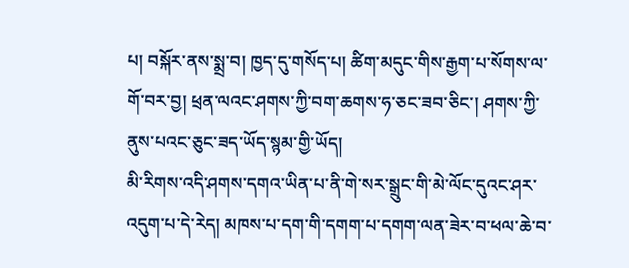པ། བསྐོར་ནས་སྨྲ་བ། ཁྱད་དུ་གསོད་པ། ཚིག་མདུང་གིས་རྒྱག་པ་སོགས་ལ་གོ་བར་བྱ། ཕྲན་ལའང་ཤགས་ཀྱི་བག་ཆགས་ཧ་ཅང་ཟབ་ཅིང་། ཤགས་ཀྱི་ནུས་པའང་ཅུང་ཟད་ཡོད་སྙམ་གྱི་ཡོད།
མི་རིགས་འདི་ཤགས་དགའ་ཡིན་པ་ནི་གེ་སར་སྒྲུང་གི་མེ་ལོང་དུའང་ཤར་འདུག་པ་དེ་རེད། མཁས་པ་དག་གི་དགག་པ་དགག་ལན་ཟེར་བ་ཕལ་ཆེ་བ་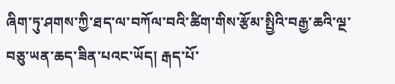ཞིག་ཏུ་ཤགས་ཀྱི་ཐད་ལ་བཀོལ་བའི་ཚིག་གིས་རྩོམ་སྤྱིའི་བརྒྱ་ཆའི་ལྔ་བཅུ་ཡན་ཆད་ཟིན་པའང་ཡོད། རྒད་པོ་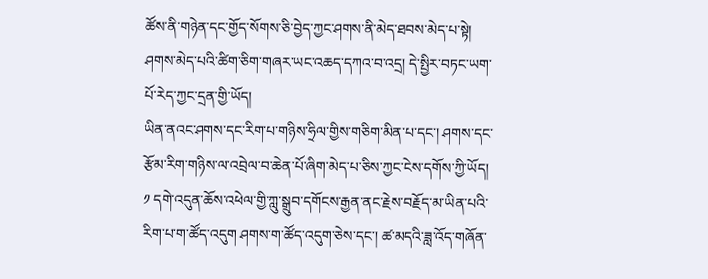ཚོས་ནི་གཉེན་དང་གྱོད་སོགས་ཅི་བྱེད་ཀྱང་ཤགས་ནི་མེད་ཐབས་མེད་པ་སྟེ། ཤགས་མེད་པའི་ཚིག་ཅིག་གཞར་ཡང་འཆད་དཀའ་བ་འདྲ། དེ་སྤྱིར་བཏང་ཡག་པོ་རེད་ཀྱང་དྲན་གྱི་ཡོད།
ཡིན་ནའང་ཤགས་དང་རིག་པ་གཉིས་ཧྲིལ་གྱིས་གཅིག་མིན་པ་དང་། ཤགས་དང་རྩོམ་རིག་གཉིས་ལ་འབྲེལ་བ་ཆེན་པོ་ཞིག་མེད་པ་ཅིས་ཀྱང་ངེས་དགོས་ཀྱི་ཡོད།
༡ དགེ་འདུན་ཆོས་འཕེལ་གྱི་ཀླུ་སྒྲུབ་དགོངས་རྒྱན་ནང་རྗེས་བརྗོད་མ་ཡིན་པའི་རིག་པ་ག་ཚོད་འདུག ཤགས་ག་ཚོད་འདུག་ཅེས་དང་། ཚ་མདའི་ཟླ་འོད་གཞོན་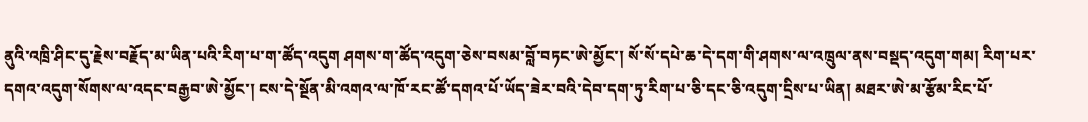ནུའི་འཁྲི་ཤིང་དུ་རྗེས་བརྗོད་མ་ཡིན་པའི་རིག་པ་ག་ཚོད་འདུག ཤགས་ག་ཚོད་འདུག་ཅེས་བསམ་བློ་བཏང་ཨེ་མྱོང་། སོ་སོ་དཔེ་ཆ་དེ་དག་གི་ཤགས་ལ་འཁྲུལ་ནས་བསྡད་འདུག་གམ། རིག་པར་དགའ་འདུག་སོགས་ལ་འདང་བརྒྱབ་ཨེ་མྱོང་། ངས་དེ་སྔོན་མི་འགའ་ལ་ཁོ་རང་ཚོ་དགའ་པོ་ཡོད་ཟེར་བའི་དེབ་དག་ཏུ་རིག་པ་ཅི་དང་ཅི་འདུག་དྲིས་པ་ཡིན། མཐར་ཨེ་མ་རྩོམ་རིང་པོ་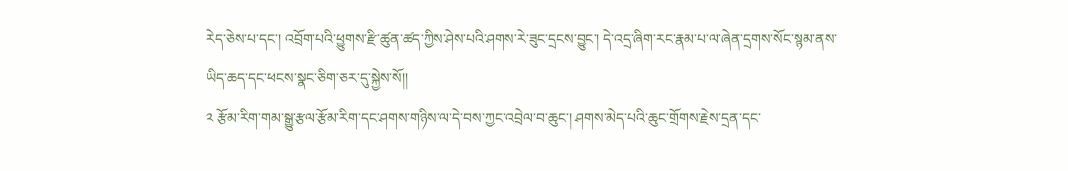རེད་ཅེས་པ་དང་། འབྲོག་པའི་ཕྱུགས་རྫི་ཚུན་ཚད་ཀྱིས་ཤེས་པའི་ཤགས་རེ་ཟུང་དྲངས་བྱུང་། དེ་འདྲ་ཞིག་རང་རྣམ་པ་ལ་ཞེན་དྲགས་སོང་སྙམ་ནས་ཡིད་ཆད་དང་ཕངས་སྣང་ཅིག་ཅར་དུ་སྐྱེས་སོ།།
༢ རྩོམ་རིག་གམ་སྒྱུ་རྩལ་རྩོམ་རིག་དང་ཤགས་གཉིས་ལ་དེ་བས་ཀྱང་འབྲེལ་བ་ཆུང་། ཤགས་མེད་པའི་ཆུང་གྲོགས་རྗེས་དྲན་དང་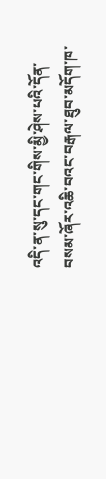འདི་ན་སུ་དང་གང་གིས་མྱི་ཤེས་པའི་དོན་བསམ་ཞོར་འཆི་བའང་བརྒལ་ཐུབ་མདོག་ཁ་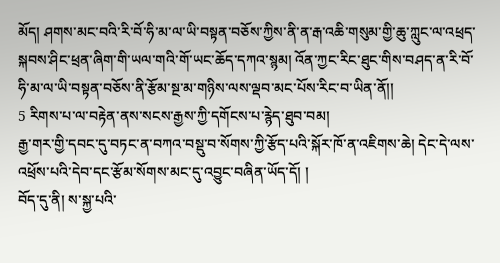མོད། ཤགས་མང་བའི་རི་བོ་ཧི་མ་ལ་ཡི་བསྟན་བཅོས་ཀྱིས་ནི་ན་རྒ་འཆི་གསུམ་གྱི་ཆུ་ཀླུང་ལ་འཕྲད་སྐབས་ཤིང་ཕྲན་ཞིག་གི་ཡལ་གའི་གོ་ཡང་ཆོད་དཀའ་སྙམ། འོན་ཀྱང་རིང་ཐུང་གིས་བཤད་ན་རི་བོ་ཧི་མ་ལ་ཡི་བསྟན་བཅོས་ནི་རྩོམ་སྔ་མ་གཉིས་ལས་ལྡབ་མང་པོས་རིང་བ་ཡིན་ནོ།།
5 རིགས་པ་ལ་བརྟེན་ནས་སངས་རྒྱས་ཀྱི་དགོངས་པ་རྙེད་ཐུབ་བམ།
རྒྱ་གར་གྱི་དབང་དུ་བཏང་ན་བཀའ་བསྡུ་བ་སོགས་ཀྱི་རྩོད་པའི་སྐོར་ཁོ་ན་འཇིགས་ཆེ། དེང་དེ་ལས་འཕྲོས་པའི་དེབ་དང་རྩོམ་སོགས་མང་དུ་འབྱུང་བཞིན་ཡོད་དོ། །
བོད་དུ་ནི། ས་སྐྱ་པའི་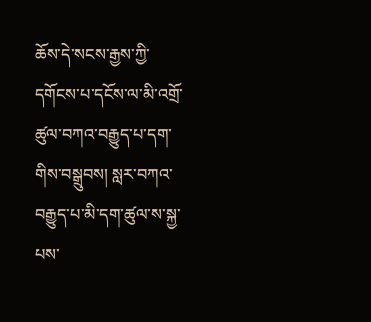ཆོས་དེ་སངས་རྒྱས་ཀྱི་དགོངས་པ་དངོས་ལ་མི་འགྲོ་ཚུལ་བཀའ་བརྒྱུད་པ་དག་གིས་བསྒྲུབས། སླར་བཀའ་བརྒྱུད་པ་མི་དག་ཚུལ་ས་སྐྱ་པས་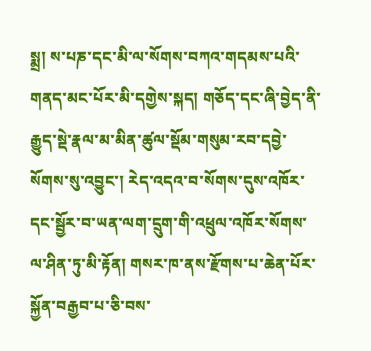སྨྲ། ས་པཎ་དང་མི་ལ་སོགས་བཀའ་གདམས་པའི་གནད་མང་པོར་མི་དགྱེས་སྐད། གཅོད་དང་ཞི་བྱེད་ནི་རྒྱུད་སྡེ་རྣལ་མ་མིན་ཚུལ་སྡོམ་གསུམ་རབ་དབྱེ་སོགས་སུ་འབྱུང་། རེད་འདའ་བ་སོགས་དུས་འཁོར་དང་སྦྱོར་བ་ཡན་ལག་དྲུག་གི་འཕྲུལ་འཁོར་སོགས་ལ་ཤིན་ཏུ་མི་རྟོན། གསར་ཁ་ནས་རྫོགས་པ་ཆེན་པོར་སྐྱོན་བརྒྱབ་པ་ཅི་བས་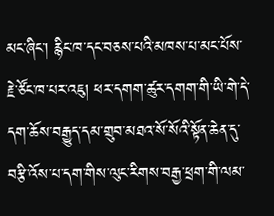མང་ཞིང་། རྙིང་ཁ་དང་བཅས་པའི་མཁས་པ་མང་པོས་རྗེ་ཙོང་ཁ་པར་འཇུ། ཕར་དགག་ཚུར་དགག་གི་ཡི་གེ་དེ་དག་ཆོས་བརྒྱུད་དམ་གྲུབ་མཐའ་སོ་སོའི་སྟོན་ཆེན་དུ་བརྩི་འོས་པ་དག་གིས་ལུང་རིགས་བརྒྱ་ཕྲག་གི་ལམ་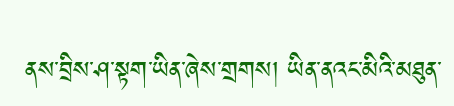ནས་བྲིས་ཤ་སྟག་ཡིན་ཞེས་གྲགས། ཡིན་ནའང་མིའི་མཐུན་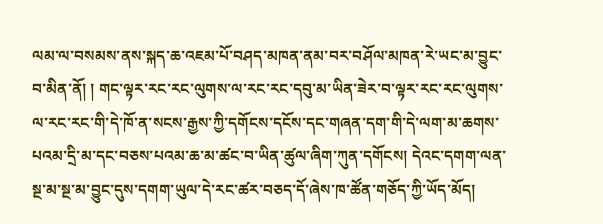ལམ་ལ་བསམས་ནས་སྐད་ཆ་འཇམ་པོ་བཤད་མཁན་ནམ་བར་བཤོལ་མཁན་རེ་ཡང་མ་བྱུང་བ་མིན་ནོ། ། གང་ལྟར་རང་རང་ལུགས་ལ་རང་རང་དབུ་མ་ཡིན་ཟེར་བ་ལྟར་རང་རང་ལུགས་ལ་རང་རང་གི་དེ་ཁོ་ན་སངས་རྒྱས་ཀྱི་དགོངས་དངོས་དང་གཞན་དག་གི་དེ་ལག་མ་ཆགས་པའམ་དྲི་མ་དང་བཅས་པའམ་ཆ་མ་ཚང་བ་ཡིན་ཚུལ་ཞིག་ཀུན་དགོངས། དེའང་དགག་ལན་སྔ་མ་སྔ་མ་བྱུང་དུས་དགག་ཡུལ་དེ་རང་ཚར་བཅད་དོ་ཞེས་ཁ་ཚོན་གཅོད་ཀྱི་ཡོད་མོད།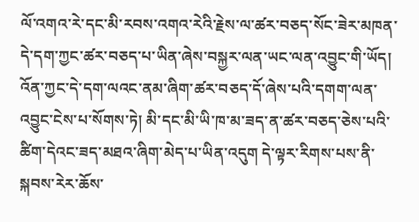ལོ་འགའ་རེ་དང་མི་རབས་འགའ་རེའི་རྗེས་ལ་ཚར་བཅད་སོང་ཟེར་མཁན་དེ་དག་ཀྱང་ཚར་བཅད་པ་ཡིན་ཞེས་བསྐྱར་ལན་ཡང་ལན་འབྱུང་གི་ཡོད། འོན་ཀྱང་དེ་དག་ལའང་ནམ་ཞིག་ཚར་བཅད་དོ་ཞེས་པའི་དགག་ལན་འབྱུང་ངེས་པ་སོགས་ཏེ། མི་དང་མི་ཡི་ཁ་མ་ཟད་ན་ཚར་བཅད་ཅེས་པའི་ཚིག་དེའང་ཟད་མཐའ་ཞིག་མེད་པ་ཡིན་འདུག དེ་ལྟར་རིགས་པས་ནི་སྐབས་རེར་ཆོས་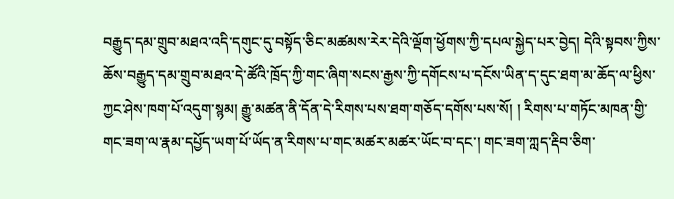བརྒྱུད་དམ་གྲུབ་མཐའ་འདི་དགུང་དུ་བསྟོད་ཅིང་མཚམས་རེར་དེའི་ལྡོག་ཕྱོགས་ཀྱི་དཔལ་སྐྱེད་པར་བྱེད། དེའི་སྟབས་ཀྱིས་ཆོས་བརྒྱུད་དམ་གྲུབ་མཐའ་དེ་ཚོའི་ཁྲོད་ཀྱི་གང་ཞིག་སངས་རྒྱས་ཀྱི་དགོངས་པ་དངོས་ཡིན་ད་དུང་ཐག་མ་ཆོད་ལ་ཕྱིས་ཀྱང་ཤེས་ཁག་པོ་འདུག་སྙམ། རྒྱུ་མཚན་ནི་དོན་དེ་རིགས་པས་ཐག་གཅོད་དགོས་པས་སོ། ། རིགས་པ་གཏོང་མཁན་གྱི་གང་ཟག་ལ་རྣམ་དཔྱོད་ཡག་པོ་ཡོད་ན་རིགས་པ་གང་མཚར་མཚར་ཡོང་བ་དང་། གང་ཟག་ཀླད་རྡིབ་ཅིག་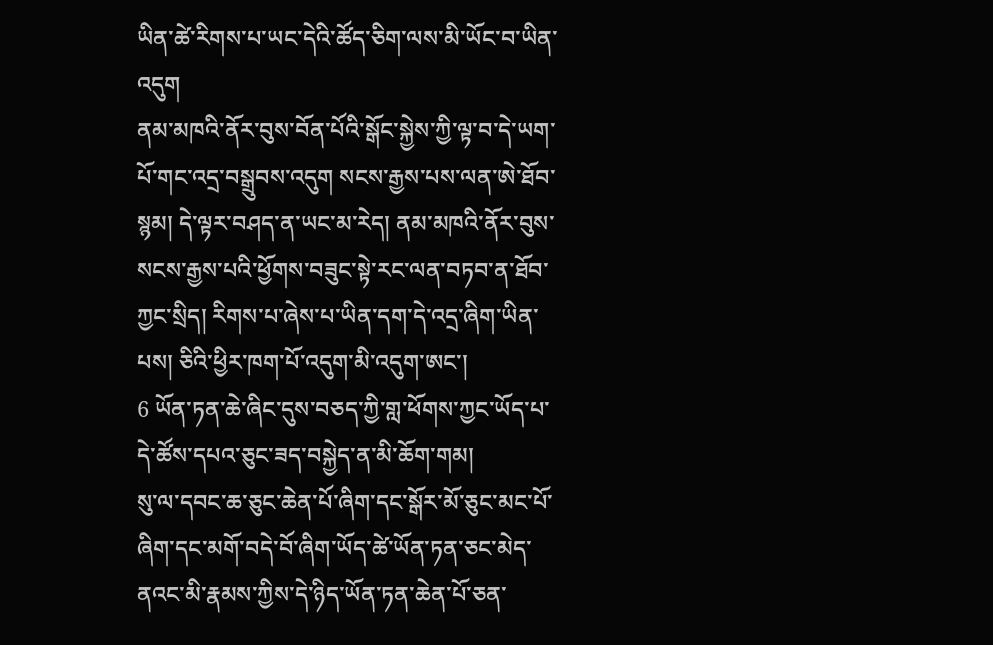ཡིན་ཚེ་རིགས་པ་ཡང་དེའི་ཚོད་ཅིག་ལས་མི་ཡོང་བ་ཡིན་འདུག
ནམ་མཁའི་ནོར་བུས་བོན་པོའི་སྒོང་སྐྱེས་ཀྱི་ལྟ་བ་དེ་ཡག་པོ་གང་འདྲ་བསྒྲུབས་འདུག སངས་རྒྱས་པས་ལན་ཨེ་ཐོབ་སྙམ། དེ་ལྟར་བཤད་ན་ཡང་མ་རེད། ནམ་མཁའི་ནོར་བུས་སངས་རྒྱས་པའི་ཕྱོགས་བཟུང་སྟེ་རང་ལན་བཏབ་ན་ཐོབ་ཀྱང་སྲིད། རིགས་པ་ཞེས་པ་ཡིན་དག་དེ་འདྲ་ཞིག་ཡིན་པས། ཅིའི་ཕྱིར་ཁག་པོ་འདུག་མི་འདུག་ཨང་།
6 ཡོན་ཏན་ཆེ་ཞིང་དུས་བཅད་ཀྱི་གླ་ཕོགས་ཀྱང་ཡོད་པ་དེ་ཚོས་དཔའ་ཅུང་ཟད་བསྐྱེད་ན་མི་ཆོག་གམ།
སུ་ལ་དབང་ཆ་ཅུང་ཆེན་པོ་ཞིག་དང་སྒོར་མོ་ཅུང་མང་པོ་ཞིག་དང་མགོ་བདེ་བོ་ཞིག་ཡོད་ཚེ་ཡོན་ཏན་ཅང་མེད་ནའང་མི་རྣམས་ཀྱིས་དེ་ཉིད་ཡོན་ཏན་ཆེན་པོ་ཅན་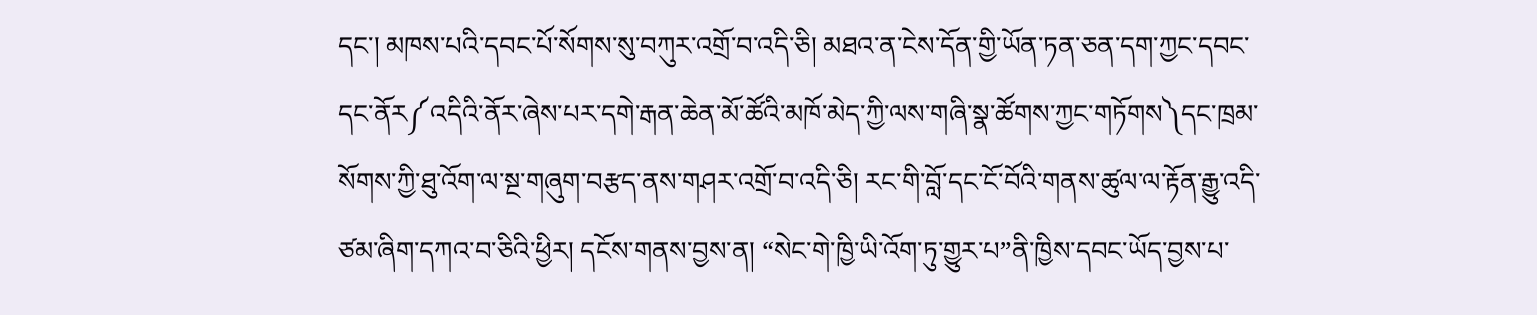དང་། མཁས་པའི་དབང་པོ་སོགས་སུ་བཀུར་འགྲོ་བ་འདི་ཅི། མཐའ་ན་ངེས་དོན་གྱི་ཡོན་ཏན་ཅན་དག་ཀྱང་དབང་དང་ནོར༼འདིའི་ནོར་ཞེས་པར་དགེ་རྒན་ཆེན་མོ་ཚོའི་མཁོ་མེད་ཀྱི་ལས་གཞི་སྣ་ཚོགས་ཀྱང་གཏོགས༽དང་ཁྲམ་སོགས་ཀྱི་ཐུ་འོག་ལ་སྔ་གཞུག་བརྩད་ནས་གཤར་འགྲོ་བ་འདི་ཅི། རང་གི་བློ་དང་ངོ་བོའི་གནས་ཚུལ་ལ་རྟོན་རྒྱུ་འདི་ཙམ་ཞིག་དཀའ་བ་ཅིའི་ཕྱིར། དངོས་གནས་བྱས་ན། “སེང་གེ་ཁྱི་ཡི་འོག་ཏུ་གྱུར་པ”ནི་ཁྱིས་དབང་ཡོད་བྱས་པ་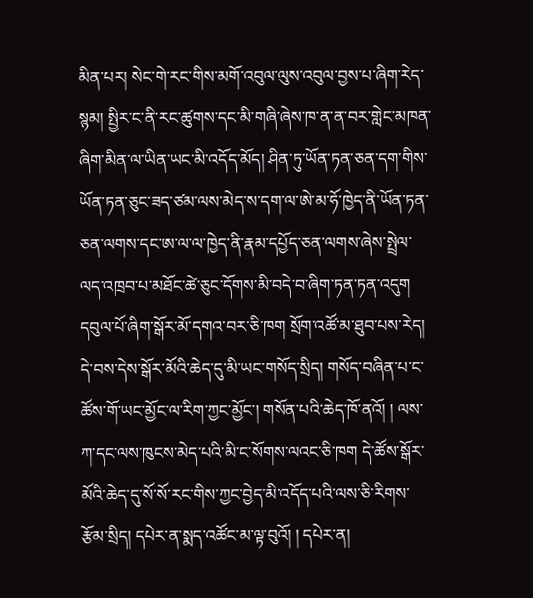མིན་པར། སེང་གེ་རང་གིས་མགོ་འབུལ་ལུས་འབུལ་བྱས་པ་ཞིག་རེད་སྙམ། སྤྱིར་ང་ནི་རང་ཚུགས་དང་མི་གཞི་ཞེས་ཁ་ན་ན་བར་གླེང་མཁན་ཞིག་མིན་ལ་ཡིན་ཡང་མི་འདོད་མོད། ཤིན་ཏུ་ཡོན་ཏན་ཅན་དག་གིས་ཡོན་ཏན་ཅུང་ཟད་ཙམ་ལས་མེད་ས་དག་ལ་ཨེ་མ་ཧོ་ཁྱེད་ནི་ཡོན་ཏན་ཅན་ལགས་དང་ཨ་ལ་ལ་ཁྱེད་ནི་རྣམ་དཔྱོད་ཅན་ལགས་ཞེས་སྤྲེལ་ལད་འཁྲབ་པ་མཐོང་ཚེ་ཅུང་དོགས་མི་བདེ་བ་ཞིག་ཏན་ཏན་འདུག
དབུལ་པོ་ཞིག་སྒོར་མོ་དགའ་བར་ཅི་ཁག སྲོག་འཚོ་མ་ཐུབ་པས་རེད། དེ་བས་དེས་སྒོར་མོའི་ཆེད་དུ་མི་ཡང་གསོད་སྲིད། གསོད་བཞིན་པ་ང་ཚོས་གོ་ཡང་མྱོང་ལ་རིག་ཀྱང་མྱོང་། གསོན་པའི་ཆེད་ཁོ་ནའོ། ། ལས་ཀ་དང་ལས་ཁུངས་མེད་པའི་མི་ང་སོགས་ལའང་ཅི་ཁག དེ་ཚོས་སྒོར་མོའི་ཆེད་དུ་སོ་སོ་རང་གིས་ཀྱང་བྱེད་མི་འདོད་པའི་ལས་ཅི་རིགས་རྩོམ་སྲིད། དཔེར་ན་སྨད་འཚོང་མ་ལྟ་བུའོ། ། དཔེར་ན།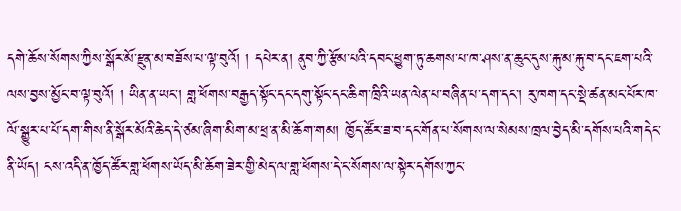དགེ་ཆོས་སོགས་ཀྱིས་སྒོར་མོ་རྫུན་མ་བཟོས་པ་ལྟ་བུའོ། ། དཔེར་ན། ནུབ་ཀྱི་རྩོམ་པའི་དབང་ཕྱུག་ཏུ་ཆགས་པ་ཁ་ཤས་ན་ཆུང་དུས་རྐུ་མ་རྐུ་བ་དང་ཇག་པའི་ལས་བྱས་མྱོང་བ་ལྟ་བུའོ། ། ཡིན་ན་ཡང་། གླ་ཕོགས་བརྒྱད་སྟོང་དང་དགུ་སྟོང་དང་ཆིག་ཁྲིའི་ཡན་ལེན་པ་བཞིན་པ་དག་དང་། རུ་ཁག་དང་སྡེ་ཚན་མང་པོར་ཁ་ལོ་སྒྱུར་པ་པོ་དག་གིས་ནི་སྒོར་མོའི་ཆེད་དེ་ཙམ་ཞིག་མིག་མ་ཕྲ་ན་མི་ཆོག་གམ། ཁྱོད་ཚོར་ཟ་བ་དང་གོན་པ་སོགས་ལ་སེམས་ཁྲལ་བྱེད་མི་དགོས་པའི་གདེང་ནི་ཡོད། ངས་འདི་ན་ཁྱོད་ཚོར་གླ་ཕོགས་ཡོད་མི་ཆོག་ཟེར་གྱི་མེད་ལ་གླ་ཕོགས་དེ་ང་སོགས་ལ་སྟེར་དགོས་ཀྱང་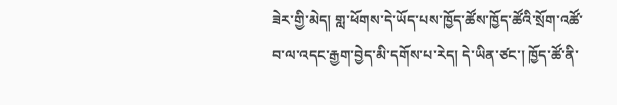ཟེར་གྱི་མེད། གླ་ཕོགས་དེ་ཡོད་པས་ཁྱོད་ཚོས་ཁྱོད་ཚོའི་སྲོག་འཚོ་བ་ལ་འདང་རྒྱག་བྱེད་མི་དགོས་པ་རེད། དེ་ཡིན་ཙང་། ཁྱོད་ཚོ་ནི་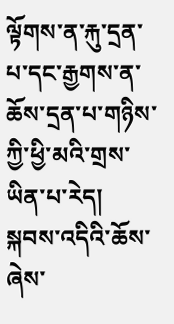ལྟོགས་ན་རྐུ་དྲན་པ་དང་རྒྱགས་ན་ཆོས་དྲན་པ་གཉིས་ཀྱི་ཕྱི་མའི་གྲས་ཡིན་པ་རེད། སྐབས་འདིའི་ཆོས་ཞེས་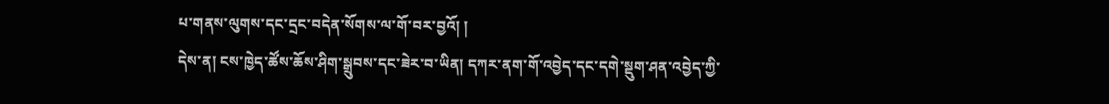པ་གནས་ལུགས་དང་དྲང་བདེན་སོགས་ལ་གོ་བར་བྱའོ། །
དེས་ན། ངས་ཁྱེད་ཚོས་ཆོས་ཤིག་སྒྲུབས་དང་ཟེར་བ་ཡིན། དཀར་ནག་གོ་འབྱེད་དང་དགེ་སྡུག་ཤན་འབྱེད་ཀྱི་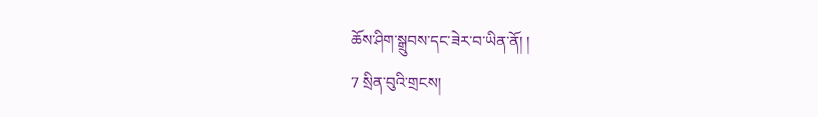ཆོས་ཤིག་སྒྲུབས་དང་ཟེར་བ་ཡིན་ནོ། །
7 སྲིན་བུའི་གྲངས།